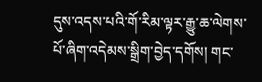དུས་འདས་པའི་གོ་རིམ་ལྟར་རྒྱུ་ཆ་ལེགས་པོ་ཞིག་འདེམས་སྒྲིག་བྱེད་དགོས། གང་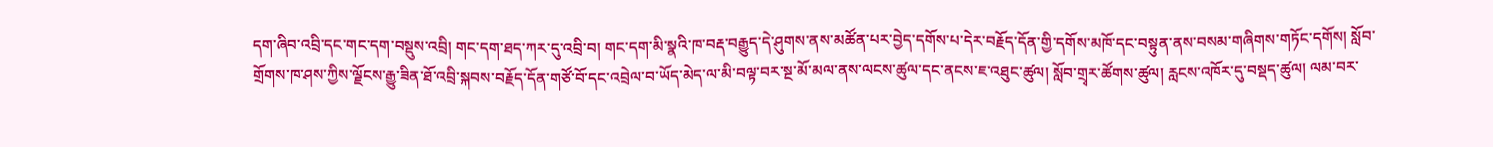དག་ཞིབ་འབྲི་དང་གང་དག་བསྡུས་འབྲི། གང་དག་ཐད་ཀར་དུ་འབྲི་བ། གང་དག་མི་སྣའི་ཁ་བརྡ་བརྒྱུད་དེ་ཤུགས་ནས་མཚོན་པར་བྱེད་དགོས་པ་དེར་བརྗོད་དོན་གྱི་དགོས་མཁོ་དང་བསྟུན་ནས་བསམ་གཞིགས་གཏོང་དགོས། སློབ་གྲོགས་ཁ་ཤས་ཀྱིས་ལྗོངས་རྒྱུ་ཟིན་ཐོ་འབྲི་སྐབས་བརྗོད་དོན་གཙོ་བོ་དང་འབྲེལ་བ་ཡོད་མེད་ལ་མི་བལྟ་བར་སྔ་མོ་མལ་ནས་ལངས་ཚུལ་དང་ནངས་ཇ་འཐུང་ཚུལ། སློབ་གྲྭར་ཚོགས་ཚུལ། རླངས་འཁོར་དུ་བསྡད་ཚུལ། ལམ་བར་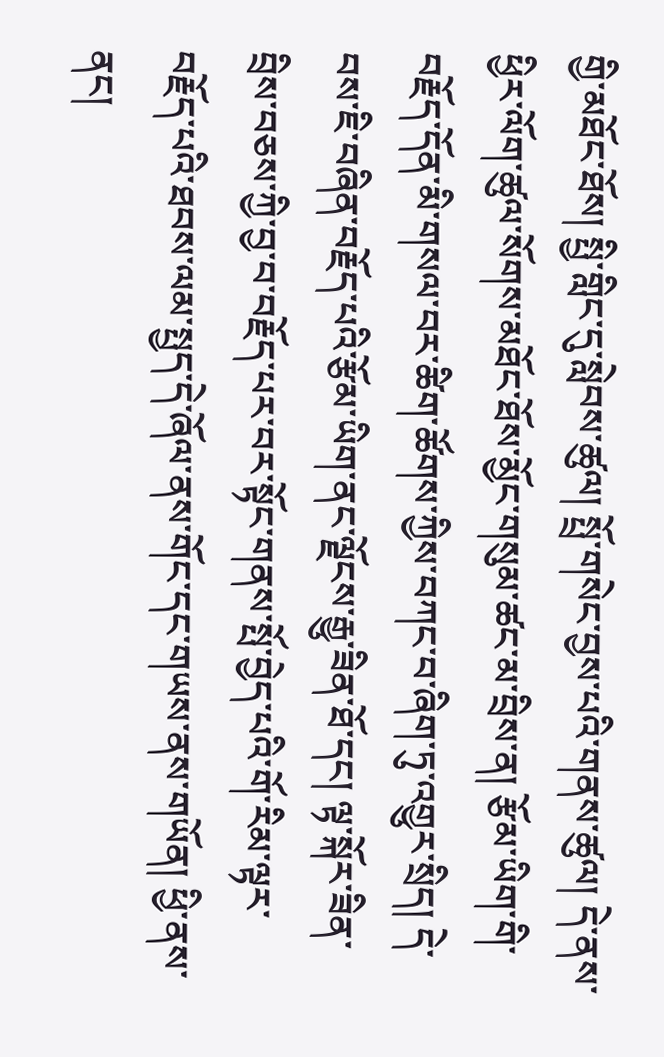གྱི་མཐོང་ཐོས། སྤྱི་གླིང་དུ་སླེབས་ཚུལ། སྤྲོ་གསེང་བྱས་པའི་གནས་ཚུལ། དེ་ནས་ཕྱིར་ལོག་ཚུལ་སོགས་མཐོང་ཐོས་མྱོང་གསུམ་ཚང་མ་བྲིས་ན། རྩོམ་ཡིག་གི་བརྗོད་དོན་མི་གསལ་བར་ཚིག་ཚོགས་ཀྱིས་བཀང་བ་ཞིག་ཏུ་འགྱུར་སྲིད། དེ་བས་ཇི་བཞིན་བརྗོད་པའི་རྩོམ་ཡིག་ནང་ལྗོངས་རྒྱུ་ཟིན་ཐོ་དང། ལྟ་སྐོར་ཟིན་བྲིས་བཅས་ཀྱི་བྱ་བ་བརྗོད་པར་བར་སྟོང་གནས་སྤོ་བྱེད་པའི་གོ་རིམ་ལྟར་བརྗོད་པའི་ཐབས་ལམ་སྤྱད་དེ་ཞོལ་ནས་གོང་དང་གཡས་ནས་གཡོན། ཕྱི་ནས་ནང།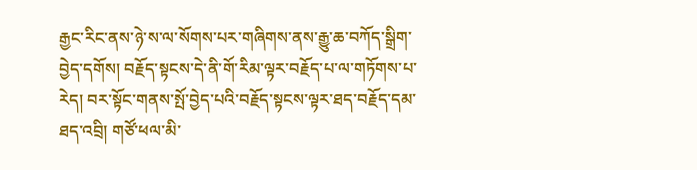རྒྱང་རིང་ནས་ཉེ་ས་ལ་སོགས་པར་གཞིགས་ནས་རྒྱུ་ཆ་བཀོད་སྒྲིག་བྱེད་དགོས། བརྗོད་སྟངས་དེ་ནི་གོ་རིམ་ལྟར་བརྗོད་པ་ལ་གཏོགས་པ་རེད། བར་སྟོང་གནས་སྤོ་བྱེད་པའི་བརྗོད་སྟངས་ལྟར་ཐད་བརྗོད་དམ་ཐད་འབྲི། གཙོ་ཕལ་མི་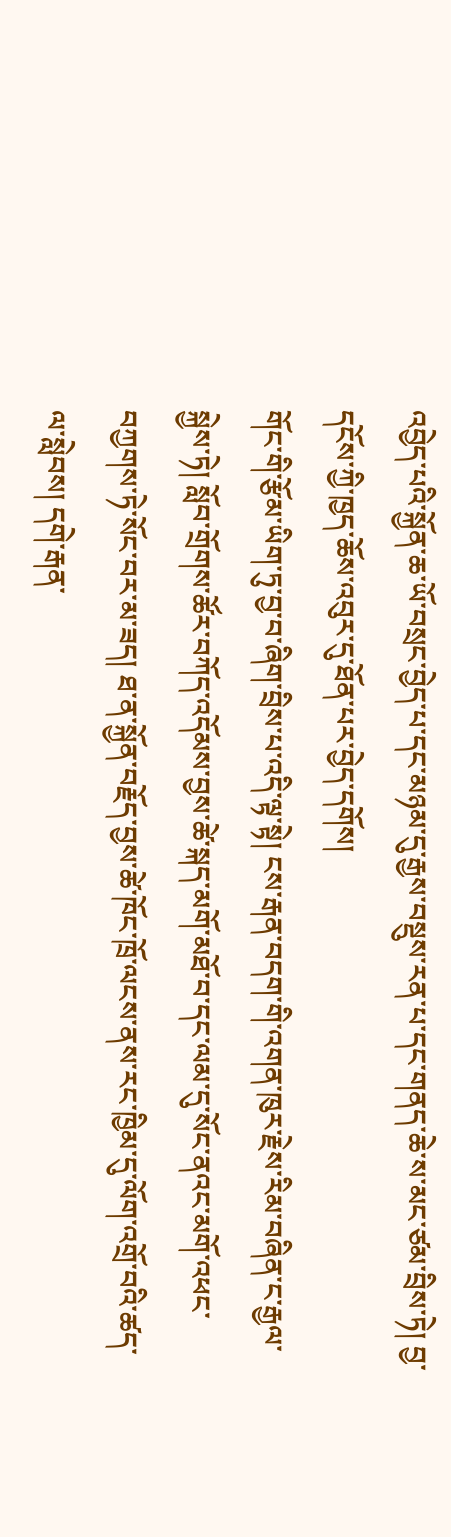འབྱེད་པའི་སྐྱོན་ཆ་ཡོ་བསྲང་བྱེད་པ་དང་མཉམ་དུ་རྒྱས་བསྡུས་རན་པ་དང་གནད་ཆེ་ས་མང་ཙམ་བྲིས་ཏེ། བྱ་དངོས་ཀྱི་ཁྱད་ཆོས་འབུར་དུ་ཐོན་པར་བྱེད་དགོས།
གོང་གི་རྩོམ་ཡིག་ཏུ་བྱ་བ་ཞིག་བྲིས་པ་འདི་ལྟ་སྟེ། ངས་རྒན་བདག་གི་འགན་ཁུར་རྗེས་རིམ་བཞིན་ང་རྒྱལ་སྐྱེས་ཏེ། སློབ་གྲོགས་ཚོར་བཀོད་འདོམས་བྱས་ཚེ་སྐད་མགོ་མཐོ་བ་དང་ལམ་དུ་སོང་ནའང་མགོ་འཕང་བཀྱགས་ཏེ་སོང་བར་མ་ཟད། ཐ་ན་སྐྱོན་བརྗོད་བྱས་ཚེ་ཁོང་ཁྲོ་ལངས་ནས་རང་ཁྱིམ་དུ་ལོག་འགྲོ་བའི་ཚད་ལ་སླེབས། དགེ་རྒན་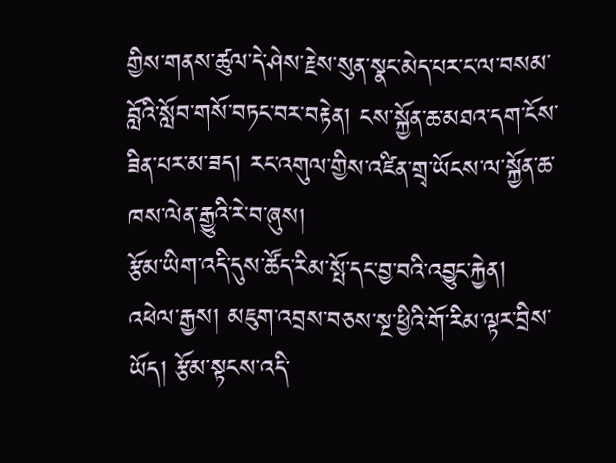གྱིས་གནས་ཚུལ་དེ་ཤེས་རྗེས་སུན་སྣང་མེད་པར་ང་ལ་བསམ་བློའི་སློབ་གསོ་བཏང་བར་བརྟེན། ངས་སྐྱོན་ཆ་མཐའ་དག་ངོས་ཟིན་པར་མ་ཟད། རང་འགུལ་གྱིས་འཛིན་གྲྭ་ཡོངས་ལ་སྐྱོན་ཆ་ཁས་ལེན་རྒྱུའི་རེ་བ་ཞུས།
རྩོམ་ཡིག་འདི་དུས་ཚོད་རིམ་སྤོ་དང་བྱ་བའི་འབྱུང་རྐྱེན། འཕེལ་རྒྱས། མཇུག་འབྲས་བཅས་སྔ་ཕྱིའི་གོ་རིམ་ལྟར་བྲིས་ཡོད། རྩོམ་སྟངས་འདི་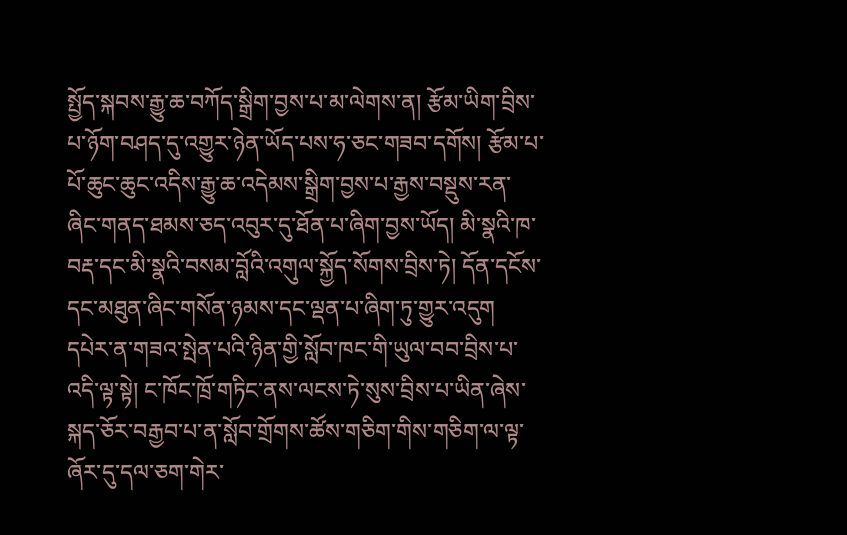སྤྱོད་སྐབས་རྒྱུ་ཆ་བཀོད་སྒྲིག་བྱས་པ་མ་ལེགས་ན། རྩོམ་ཡིག་བྲིས་པ་ཉོག་བཤད་དུ་འགྱུར་ཉེན་ཡོད་པས་ཧ་ཅང་གཟབ་དགོས། རྩོམ་པ་པོ་ཆུང་ཆུང་འདིས་རྒྱུ་ཆ་འདེམས་སྒྲིག་བྱས་པ་རྒྱས་བསྡུས་རན་ཞིང་གནད་ཐམས་ཅད་འབུར་དུ་ཐོན་པ་ཞིག་བྱས་ཡོད། མི་སྣའི་ཁ་བརྡ་དང་མི་སྣའི་བསམ་བློའི་འགུལ་སྐྱོད་སོགས་བྲིས་ཏེ། དོན་དངོས་དང་མཐུན་ཞིང་གསོན་ཉམས་དང་ལྡན་པ་ཞིག་ཏུ་གྱུར་འདུག དཔེར་ན་གཟའ་སྤེན་པའི་ཉིན་གྱི་སློབ་ཁང་གི་ཡུལ་བབ་བྲིས་པ་འདི་ལྟ་སྟེ། ང་ཁོང་ཁྲོ་གཏིང་ནས་ལངས་ཏེ་སུས་བྲིས་པ་ཡིན་ཞེས་སྐད་ཅོར་བརྒྱབ་པ་ན་སློབ་གྲོགས་ཚོས་གཅིག་གིས་གཅིག་ལ་ལྟ་ཞོར་དུ་དལ་ཅག་གེར་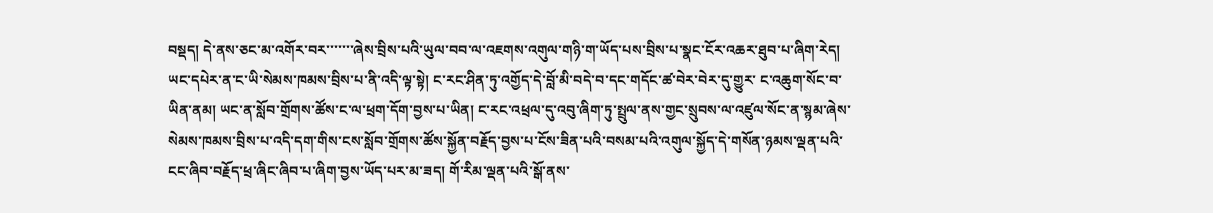བསྡད། དེ་ནས་ཅང་མ་འགོར་བར་་་་་་་ཞེས་བྲིས་པའི་ཡུལ་བབ་ལ་འཇགས་འགུལ་གཉི་ག་ཡོད་པས་བྲིས་པ་སྣང་ངོར་འཆར་ཐུབ་པ་ཞིག་རེད། ཡང་དཔེར་ན་ང་ཡི་སེམས་ཁམས་བྲིས་པ་ནི་འདི་ལྟ་སྟེ། ང་རང་ཤིན་ཏུ་འགྱོད་དེ་བློ་མི་བདེ་བ་དང་གདོང་ཚ་བེར་བེར་དུ་གྱུར་ ང་འཆུག་སོང་བ་ཡིན་ནམ། ཡང་ན་སློབ་གྲོགས་ཚོས་ང་ལ་ཕྲག་དོག་བྱས་པ་ཡིན། ང་རང་འཕྲལ་དུ་འབུ་ཞིག་ཏུ་སྤྲུལ་ནས་གྱང་སྲུབས་ལ་འཛུལ་སོང་ན་སྙམ་ཞེས་སེམས་ཁམས་བྲིས་པ་འདི་དག་གིས་ངས་སློབ་གྲོགས་ཚོས་སྐྱོན་བརྗོད་བྱས་པ་ངོས་ཟིན་པའི་བསམ་པའི་འགུལ་སྐྱོད་དེ་གསོན་ཉམས་ལྡན་པའི་ངང་ཞིབ་བརྗོད་ཕྲ་ཞིང་ཞིབ་པ་ཞིག་བྱས་ཡོད་པར་མ་ཟད། གོ་རིམ་ལྡན་པའི་སྒོ་ནས་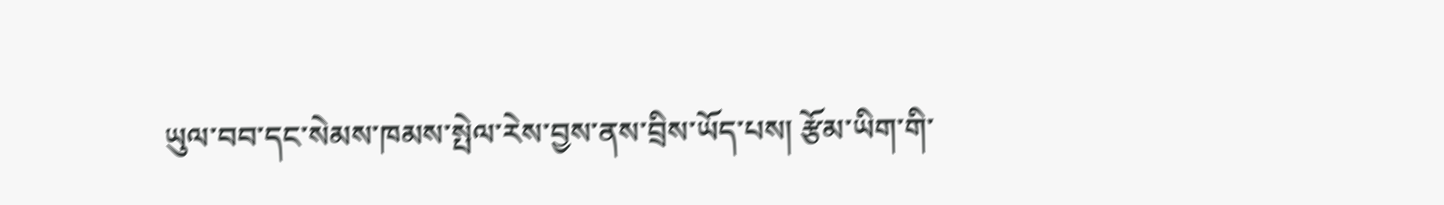ཡུལ་བབ་དང་སེམས་ཁམས་སྤེལ་རེས་བྱས་ནས་བྲིས་ཡོད་པས། རྩོམ་ཡིག་གི་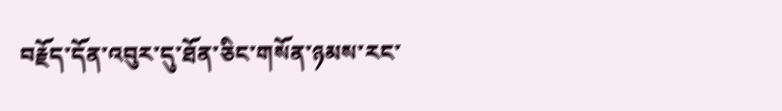བརྗོད་དོན་འབུར་དུ་ཐོན་ཅིང་གསོན་ཉམས་རང་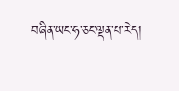བཞིན་ཡང་ཧ་ཅང་ལྡན་པ་རེད།